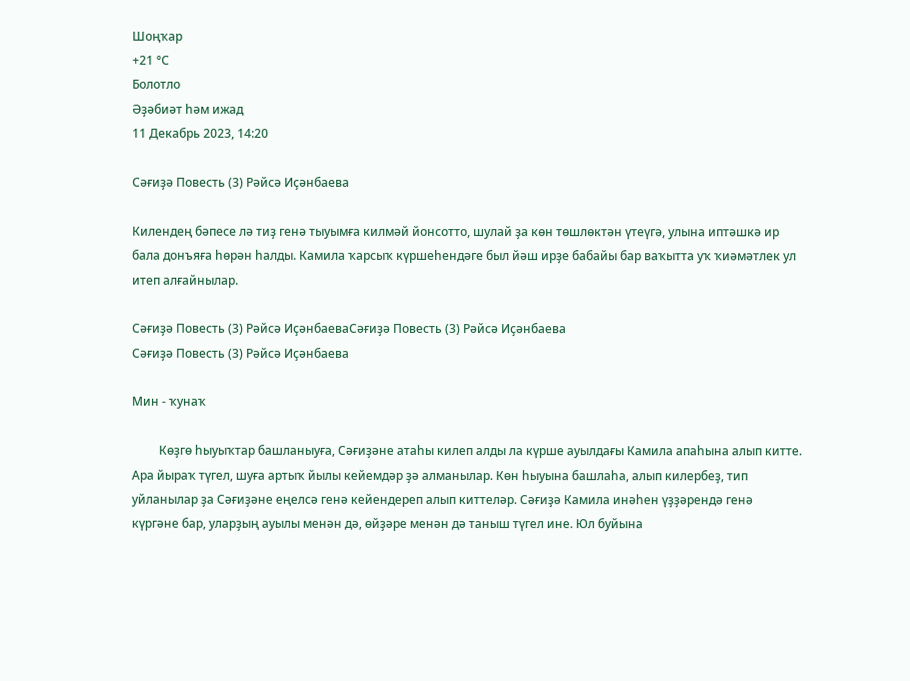Шоңҡар
+21 °С
Болотло
Әҙәбиәт һәм ижад
11 Декабрь 2023, 14:20

Сәғиҙә Повесть (3) Рәйсә Иҫәнбаева

Килендең бәпесе лә тиҙ генә тыуымға килмәй йонсотто, шулай ҙа көн төшлөктән үтеүгә, улына иптәшкә ир бала донъяға һөрән һалды. Камила ҡарсыҡ күршеһендәге был йәш ирҙе бабайы бар ваҡытта уҡ ҡиәмәтлек ул итеп алғайнылар.

Сәғиҙә Повесть (3) Рәйсә ИҫәнбаеваСәғиҙә Повесть (3) Рәйсә Иҫәнбаева
Сәғиҙә Повесть (3) Рәйсә Иҫәнбаева

Мин - ҡунаҡ

         Көҙгө һыуыҡтар башланыуға, Сәғиҙәне атаһы килеп алды ла күрше ауылдағы Камила апаһына алып китте. Ара йыраҡ түгел, шуға артыҡ йылы кейемдәр ҙә алманылар. Көн һыуына башлаһа, алып килербеҙ, тип уйланылар ҙа Сәғиҙәне еңелсә генә кейендереп алып киттеләр. Сәғиҙә Камила инәһен үҙҙәрендә генә күргәне бар, уларҙың ауылы менән дә, өйҙәре менән дә таныш түгел ине. Юл буйына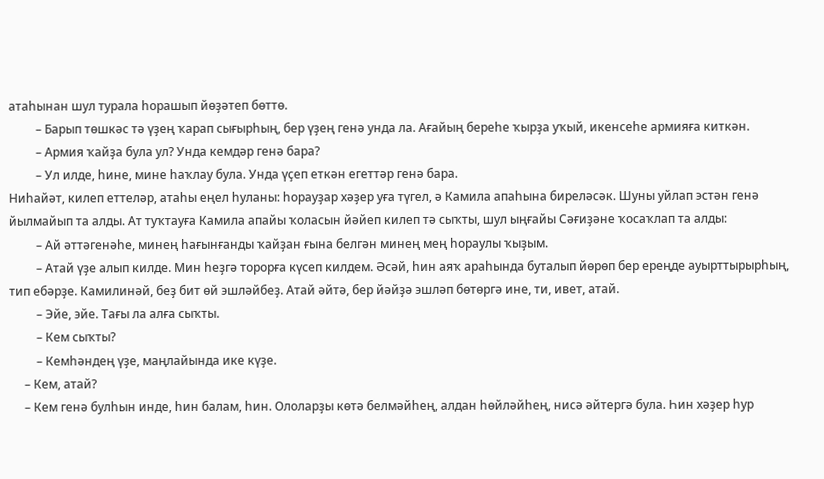атаһынан шул турала һорашып йөҙәтеп бөттө.
         – Барып төшкәс тә үҙең ҡарап сығырһың, бер үҙең генә унда ла. Ағайың береһе ҡырҙа уҡый, икенсеһе армияға киткән.
         – Армия ҡайҙа була ул? Унда кемдәр генә бара?
         – Ул илде, һине, мине һаҡлау була. Унда үҫеп еткән егеттәр генә бара.
Ниһайәт, килеп еттеләр, атаһы еңел һуланы: һорауҙар хәҙер уға түгел, ә Камила апаһына биреләсәк. Шуны уйлап эстән генә йылмайып та алды. Ат туҡтауға Камила апайы ҡоласын йәйеп килеп тә сыҡты, шул ыңғайы Сәғиҙәне ҡосаҡлап та алды:
         – Ай әттәгенәһе, минең һағынғанды ҡайҙан ғына белгән минең мең һораулы ҡыҙым.
         – Атай үҙе алып килде. Мин һеҙгә торорға күсеп килдем. Әсәй, һин аяҡ араһында буталып йөрөп бер ереңде ауырттырырһың, тип ебәрҙе. Камилинәй, беҙ бит өй эшләйбеҙ. Атай әйтә, бер йәйҙә эшләп бөтөргә ине, ти, ивет, атай.
         – Эйе, эйе. Тағы ла алға сыҡты.
         – Кем сыҡты?
         – Кемһәндең үҙе, маңлайында ике күҙе.
     – Кем, атай?
     – Кем генә булһын инде, һин балам, һин. Ололарҙы көтә белмәйһең, алдан һөйләйһең, нисә әйтергә була. Һин хәҙер һур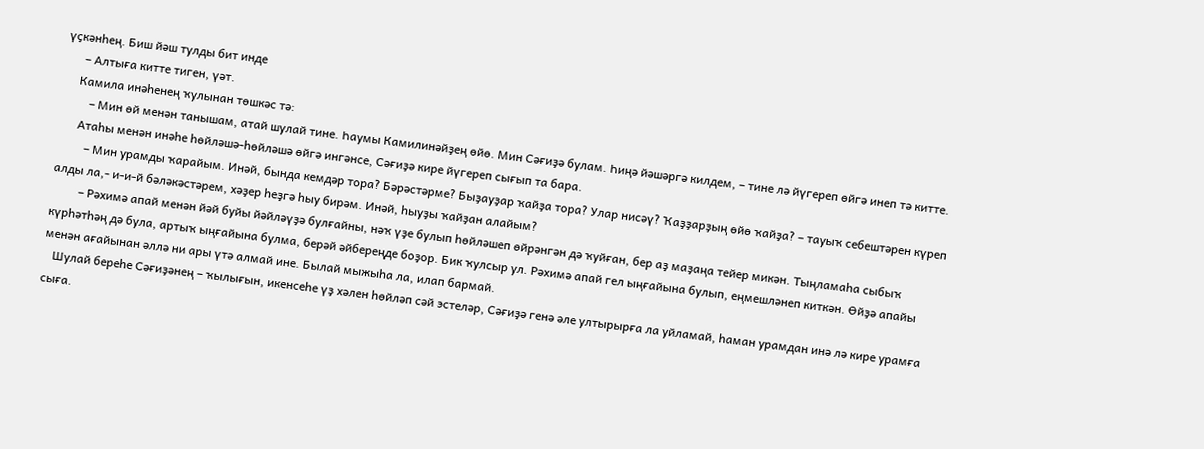үҫкәнһең. Биш йәш тулды бит инде
      – Алтыға китте тиген, үәт.
     Камила инәһенең ҡулынан төшкәс тә:
         – Мин өй менән танышам, атай шулай тине. Һаумы Камилинәйҙең өйө. Мин Сәғиҙә булам. Һиңә йәшәргә килдем, – тине лә йүгереп өйгә инеп тә китте.
      Атаһы менән инәһе һөйләшә-һөйләшә өйгә ингәнсе, Сәғиҙә кире йүгереп сығып та бара.
         – Мин урамды ҡарайым. Инәй, бында кемдәр тора? Бәрәстәрме? Быҙауҙар ҡайҙа тора? Улар нисәү? Ҡаҙҙарҙың өйө ҡайҙа? – тауыҡ себештәрен күреп алды ла,- и-и-й бәләкәстәрем, хәҙер һеҙгә һыу бирәм. Инәй, һыуҙы ҡайҙан алайым?
         – Рәхимә апай менән йәй буйы йәйләүҙә булғайны, нәҡ үҙе булып һөйләшеп өйрәнгән дә ҡуйған, бер аҙ маҙаңа тейер микән. Тыңламаһа сыбыҡ күрһәтһәң дә була, артыҡ ыңғайына булма, берәй әйбереңде боҙор. Бик ҡулсыр ул. Рәхимә апай гел ыңғайына булып, еңмешләнеп киткән. Өйҙә апайы менән ағайынан әллә ни ары үтә алмай ине. Былай мыжыһа ла, илап бармай.
   Шулай береһе Сәғиҙәнең – ҡылығын, икенсеһе үҙ хәлен һөйләп сәй эстеләр, Сәғиҙә генә әле ултырырға ла уйламай, һаман урамдан инә лә кире урамға сыға.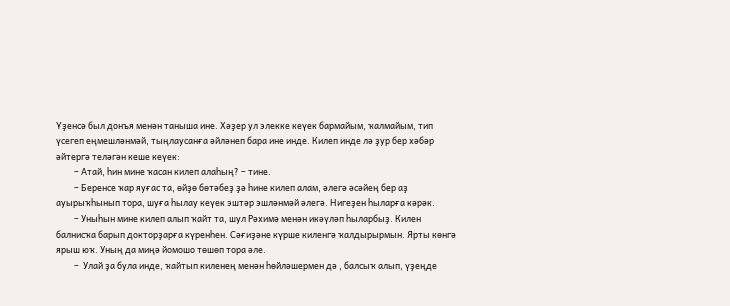Үҙенсә был донъя менән таныша ине. Хәҙер ул элекке кеүек бармайым, ҡалмайым, тип үсегеп еңмешләнмәй, тыңлаусанға әйләнеп бара ине инде. Килеп инде лә ҙур бер хәбәр әйтергә теләгән кеше кеүек:
         – Атай, һин мине ҡасан килеп алаһың? – тине.
         – Беренсе ҡар яуғас та, өйҙө бөтәбеҙ ҙә һине килеп алам, әлегә әсәйең бер аҙ ауырыҡһынып тора, шуға һылау кеүек эштәр эшләнмәй әлегә. Нигеҙен һыларға кәрәк.
         – Уныһын мине килеп алып ҡайт та, шул Рәхимә менән икәүләп һыларбыҙ. Килен балнисҡа барып докторҙарға күренһен. Сәғиҙәне күрше киленгә ҡалдырырмын. Ярты көнгә ярыш юҡ. Уның да миңә йомошо төшөп тора әле.
         –  Улай ҙа була инде, ҡайтып киленең менән һөйләшермен дә , балсыҡ алып, үҙеңде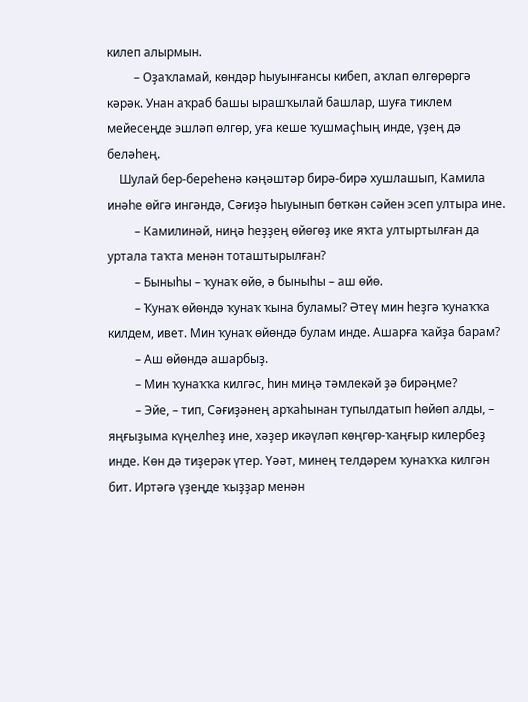килеп алырмын.
         – Оҙаҡламай, көндәр һыуынғансы кибеп, аҡлап өлгөрөргә кәрәк. Унан аҡраб башы ырашҡылай башлар, шуға тиклем мейесеңде эшләп өлгөр, уға кеше ҡушмаҫһың инде, үҙең дә беләһең.
    Шулай бер-береһенә кәңәштәр бирә-бирә хушлашып, Камила инәһе өйгә ингәндә, Сәғиҙә һыуынып бөткән сәйен эсеп ултыра ине.
         – Камилинәй, ниңә һеҙҙең өйөгөҙ ике яҡта ултыртылған да уртала таҡта менән тоташтырылған?
         – Быныһы – ҡунаҡ өйө, ә быныһы – аш өйө.
         – Ҡунаҡ өйөндә ҡунаҡ ҡына буламы? Әтеү мин һеҙгә ҡунаҡҡа килдем, ивет. Мин ҡунаҡ өйөндә булам инде. Ашарға ҡайҙа барам?
         – Аш өйөндә ашарбыҙ.
         – Мин ҡунаҡҡа килгәс, һин миңә тәмлекәй ҙә бирәңме?
         – Эйе, – тип, Сәғиҙәнең арҡаһынан тупылдатып һөйөп алды, – яңғыҙыма күңелһеҙ ине, хәҙер икәүләп көңгөр-ҡаңғыр килербеҙ инде. Көн дә тиҙерәк үтер. Үәәт, минең телдәрем ҡунаҡҡа килгән бит. Иртәгә үҙеңде ҡыҙҙар менән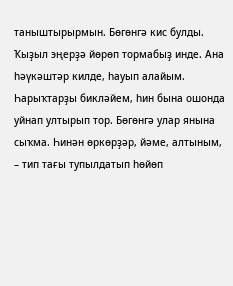таныштырырмын. Бөгөнгә кис булды. Ҡыҙыл эңерҙә йөрөп тормабыҙ инде. Ана һәүкәштәр килде, һауып алайым. Һарыҡтарҙы бикләйем, һин бына ошонда уйнап ултырып тор. Бөгөнгә улар янына сыҡма. Һинән өркөрҙәр, йәме, алтыным, – тип тағы тупылдатып һөйөп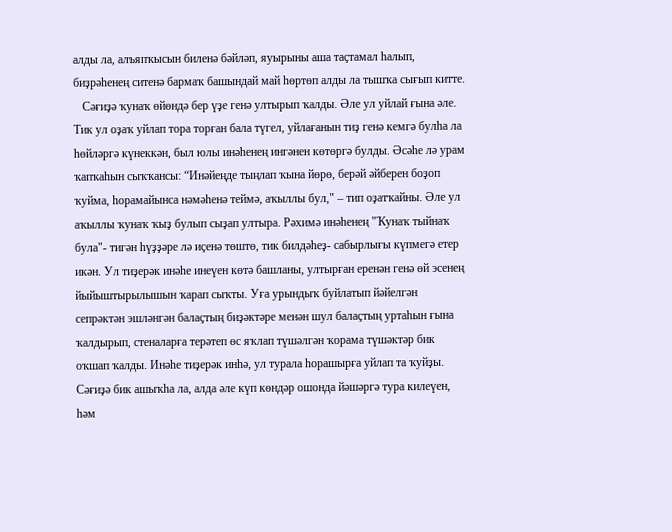алды ла, алъяпҡысын биленә бәйләп, яуырыны аша таҫтамал һалып, биҙрәһенең ситенә бармаҡ башындай май һөртөп алды ла тышҡа сығып китте.
   Сәғиҙә ҡунаҡ өйөндә бер үҙе генә ултырып ҡалды. Әле ул уйлай ғына әле. Тик ул оҙаҡ уйлап тора торған бала түгел, уйлағанын тиҙ генә кемгә булһа ла һөйләргә күнеккән, был юлы инәһенең ингәнен көтөргә булды. Әсәһе лә урам ҡапҡаһын сыҡҡансы: “Инәйеңде тыңлап ҡына йөрө, берәй әйберен боҙоп ҡуйма, һорамайынса нәмәһенә теймә, аҡыллы бул," – тип оҙатҡайны. Әле ул аҡыллы ҡунаҡ ҡыҙ булып сыҙап ултыра. Рәхимә инәһенең "Ҡунаҡ тыйнаҡ була"- тигән һүҙҙәре лә иҫенә төштө, тик билдәһеҙ- сабырлығы күпмегә етер икән. Ул тиҙерәк инәһе инеүен көтә башланы, ултырған еренән генә өй эсенең йыйыштырылышын ҡарап сыҡты. Уға урындыҡ буйлатып йәйелгән сепрәктән эшләнгән балаҫтың биҙәктәре менән шул балаҫтың уртаһын ғына ҡалдырып, стеналарға терәтеп өс яҡлап түшәлгән ҡорама түшәктәр бик оҡшап ҡалды. Инәһе тиҙерәк инһә, ул турала һорашырға уйлап та ҡуйҙы. Сәғиҙә бик ашыҡһа ла, алда әле күп көндәр ошонда йәшәргә тура килеүен, һәм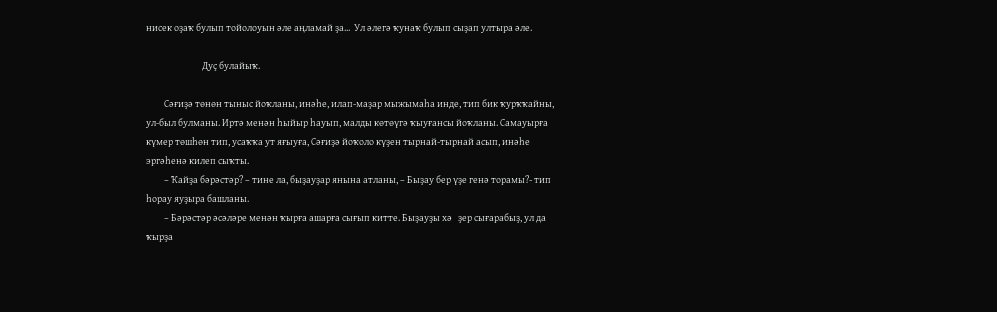нисек оҙаҡ булып тойолоуын әле аңламай ҙа...  Ул әлегә ҡунаҡ булып сыҙап ултыра әле.

                            Дуҫ булайыҡ.

         Сәғиҙә төнөн тыныс йоҡланы, инәһе, илап-маҙар мыжымаһа инде, тип бик ҡурҡҡайны, ул-был булманы. Иртә менән һыйыр һауып, малды көтөүгә ҡыуғансы йоҡланы. Самауырға күмер төшһөн тип, усаҡҡа ут яғыуға, Сәғиҙә йоҡоло күҙен тырнай-тырнай асып, инәһе эргәһенә килеп сыҡты.
         – Ҡайҙа бәрәстәр? – тине ла, быҙауҙар янына атланы, – Быҙау бер үҙе генә торамы?- тип һорау яуҙыра башланы.
         – Бәрәстәр әсәләре менән ҡырға ашарға сығып китте. Быҙауҙы хә   ҙер сығарабыҙ, ул да ҡырҙа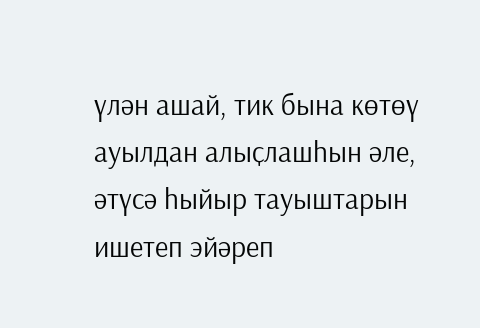үлән ашай, тик бына көтөү ауылдан алыҫлашһын әле, әтүсә һыйыр тауыштарын ишетеп эйәреп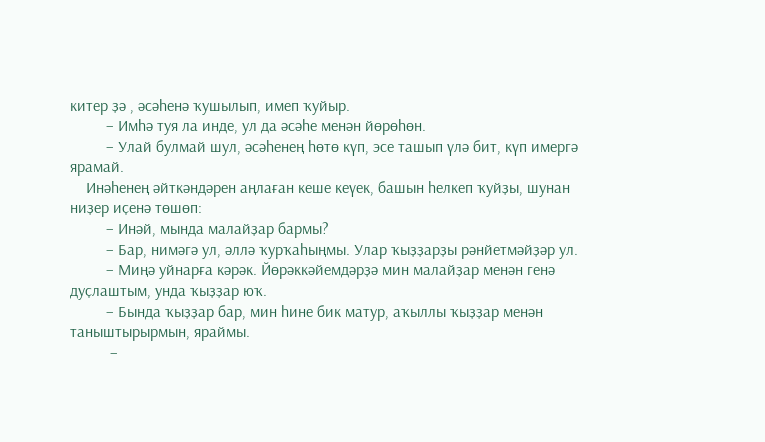китер ҙә , әсәһенә ҡушылып, имеп ҡуйыр.
         – Имһә туя ла инде, ул да әсәһе менән йөрөһөн.
         – Улай булмай шул, әсәһенең һөтө күп, эсе ташып үлә бит, күп имергә ярамай.
    Инәһенең әйткәндәрен аңлаған кеше кеүек, башын һелкеп ҡуйҙы, шунан ниҙер иҫенә төшөп:
         – Инәй, мында малайҙар бармы?
         – Бар, нимәгә ул, әллә ҡурҡаһыңмы. Улар ҡыҙҙарҙы рәнйетмәйҙәр ул.
         – Миңә уйнарға кәрәк. Йөрәккәйемдәрҙә мин малайҙар менән генә дуҫлаштым, унда ҡыҙҙар юҡ.
         – Бында ҡыҙҙар бар, мин һине бик матур, аҡыллы ҡыҙҙар менән таныштырырмын, яраймы.
          –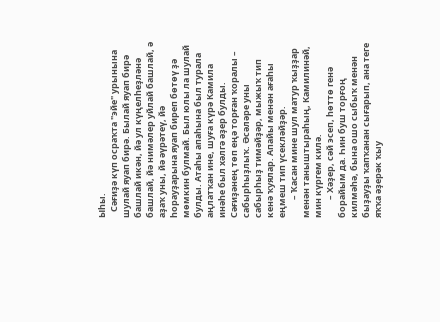Ыһы.
   Сәғиҙә күп осраҡта "эйе" урынына шулай яуап бирә. Былай яуап бирә башлай икән, йә ул күңелһеҙләнә башлай, йә нимәлер уйлай башлай, ә аҙаҡ уны, йә әүрәтеү, йә һорауҙарына яуап биреп бөтөү ҙә мөмкин булмай. Был юлы ла шулай булды. Атаһы апаһына был турала аңлатҡан ине, шуға күрә Камила инәһе был хәлгә әҙер булды. Сәғиҙәнең төп еңә торған ҡоралы – сабырһыҙлыҡ. Әсәләре уны сабырһыҙ тимәйҙәр, мыжыҡ тип кенә ҡуялар. Апайы менән ағаһы еңмеш тип үсекләйҙәр.
         – Ҡасан мине шул матур ҡыҙҙар менән таныштыраһың, Камилинәй, мин күргем килә.
         – Хәҙер, сәй эсеп, һөттө генә борайым да. Һин буш торғоң килмәһә, бына ошо сыбыҡ менән быҙауҙы ҡапҡанан сығарып, ана теге яҡҡа әҙерәк ҡыу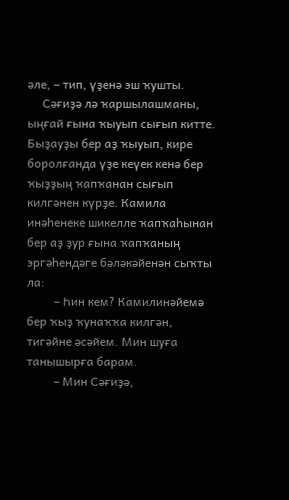әле, – тип, үҙенә эш ҡушты.
     Сәғиҙә лә ҡаршылашманы, ыңғай ғына ҡыуып сығып китте. Быҙауҙы бер аҙ ҡыуып, кире боролғанда үҙе кеүек кенә бер ҡыҙҙың ҡапҡанан сығып килгәнен күрҙе. Камила инәһенеке шикелле ҡапҡаһынан бер аҙ ҙур ғына ҡапҡаның эргәһендәге бәләкәйенән сыҡты ла:
         – Һин кем? Камилинәйемә бер ҡыҙ ҡунаҡҡа килгән, тигәйне әсәйем. Мин шуға танышырға барам.
         – Мин Сәғиҙә,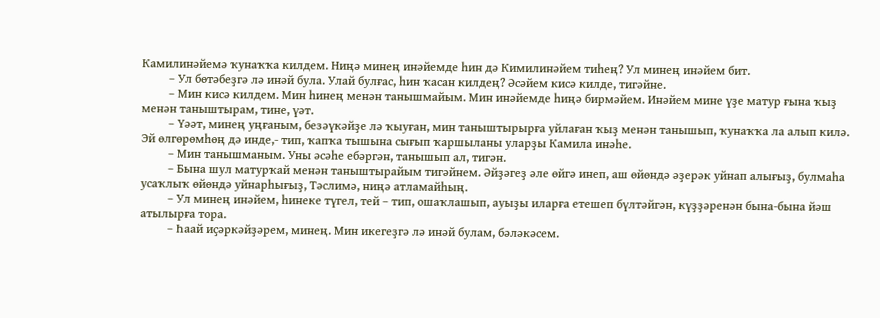Камилинәйемә ҡунаҡҡа килдем. Ниңә минең инәйемде һин дә Кимилинәйем тиһең? Ул минең инәйем бит.
         – Ул бөтәбеҙгә лә инәй була. Улай булғас, һин ҡасан килдең? Әсәйем кисә килде, тигәйне.
         – Мин кисә килдем. Мин һинең менән танышмайым. Мин инәйемде һиңә бирмәйем. Инәйем мине үҙе матур ғына ҡыҙ менән таныштырам, тине, үәт.
         – Үәәт, минең уңғаным, безәүкәйҙе лә ҡыуған, мин таныштырырға уйлаған ҡыҙ менән танышып, ҡунаҡҡа ла алып килә. Эй өлгөрөмһөң дә инде,- тип, ҡапҡа тышына сығып ҡаршыланы уларҙы Камила инәһе.
         – Мин танышманым. Уны әсәһе ебәргән, танышып ал, тигән.
         – Бына шул матурҡай менән таныштырайым тигәйнем. Әйҙәгеҙ әле өйгә инеп, аш өйөндә әҙерәк уйнап алығыҙ, булмаһа усаҡлыҡ өйөндә уйнарһығыҙ, Тәслимә, ниңә атламайһың.
         – Ул минең инәйем, һинеке түгел, тей – тип, ошаҡлашып, ауыҙы иларға етешеп бүлтәйгән, күҙҙәренән бына-бына йәш атылырға тора.
         – Һаай иҫәркәйҙәрем, минең. Мин икегеҙгә лә инәй булам, бәләкәсем.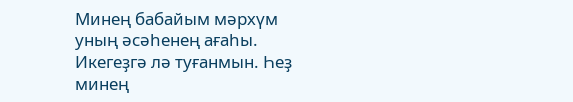Минең бабайым мәрхүм уның әсәһенең ағаһы. Икегеҙгә лә туғанмын. Һеҙ минең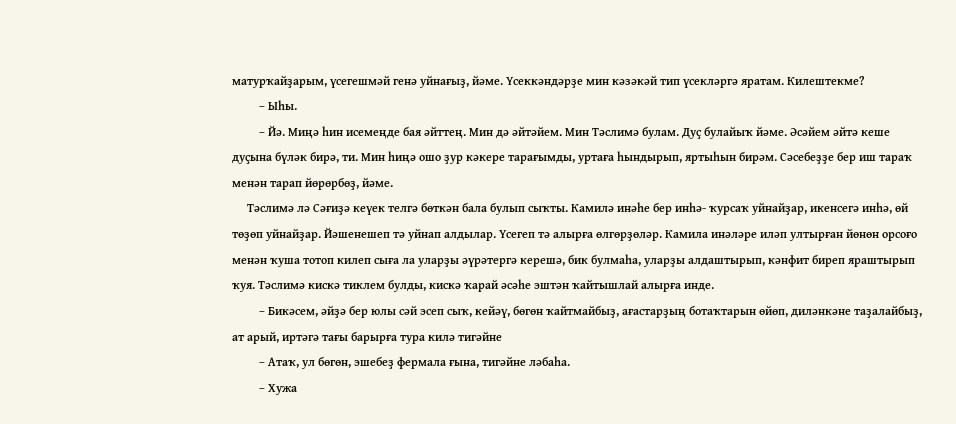матурҡайҙарым, үсегешмәй генә уйнағыҙ, йәме. Үсеккәндәрҙе мин кәзәкәй тип үсекләргә яратам. Килештекме?
         – Ыһы.
         – Йә. Миңә һин исемеңде бая әйттең. Мин дә әйтәйем. Мин Тәслимә булам. Дуҫ булайыҡ йәме. Әсәйем әйтә кеше дуҫына бүләк бирә, ти. Мин һиңә ошо ҙур кәкере тарағымды, уртаға һындырып, яртыһын бирәм. Сәсебеҙҙе бер иш тараҡ менән тарап йөрөрбөҙ, йәме.
     Тәслимә лә Сәғиҙә кеүек телгә бөткән бала булып сыҡты. Камилә инәһе бер инһә- ҡурсаҡ уйнайҙар, икенсегә инһә, өй төҙөп уйнайҙар. Йәшенешеп тә уйнап алдылар. Үсегеп тә алырға өлгөрҙөләр. Камила инәләре иләп ултырған йөнөн орсоғо менән ҡуша тотоп килеп сыға ла уларҙы әүрәтергә керешә, бик булмаһа, уларҙы алдаштырып, кәнфит биреп яраштырып ҡуя. Тәслимә кискә тиклем булды, кискә ҡарай әсәһе эштән ҡайтышлай алырға инде.
         – Бикәсем, әйҙә бер юлы сәй эсеп сыҡ, кейәү, бөгөн ҡайтмайбыҙ, ағастарҙың ботаҡтарын өйөп, диләнкәне таҙалайбыҙ, ат арый, иртәгә тағы барырға тура килә тигәйне
         – Атаҡ, ул бөгөн, эшебеҙ фермала ғына, тигәйне ләбаһа.
         – Хужа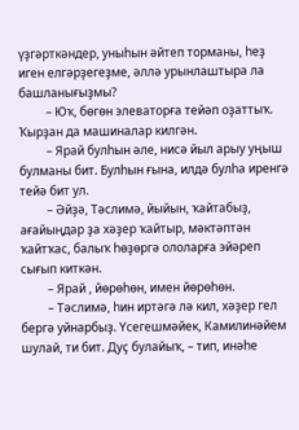үҙгәрткәндер, уныһын әйтеп торманы, һеҙ иген елгәрҙегеҙме, әллә урынлаштыра ла башланығыҙмы?
         – Юҡ, бөгөн элеваторға тейәп оҙаттыҡ. Ҡырҙан да машиналар килгән.
         – Ярай булһын әле, нисә йыл арыу уңыш булманы бит. Булһын ғына, илдә булһа иренгә тейә бит ул.
         – Әйҙә, Тәслимә, йыйын, ҡайтабыҙ, ағайыңдар ҙа хәҙер ҡайтыр, мәктәптән ҡайтҡас, балыҡ һөҙөргә ололарға эйәреп сығып киткән.
         – Ярай , йөрөһөн, имен йөрөһөн.
         – Тәслимә, һин иртәгә лә кил, хәҙер гел бергә уйнарбыҙ. Үсегешмәйек, Камилинәйем шулай, ти бит. Дуҫ булайыҡ, – тип, инәһе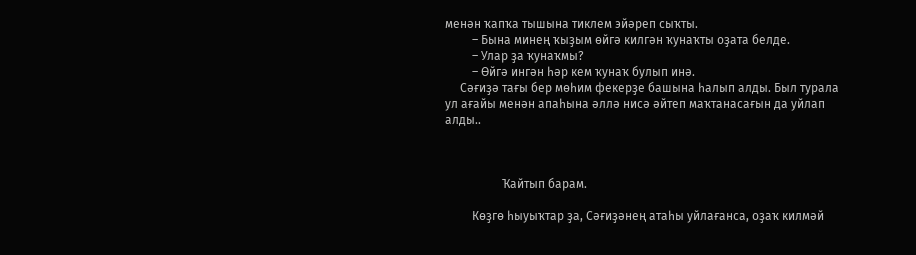менән ҡапҡа тышына тиклем эйәреп сыҡты.
         – Бына минең ҡыҙым өйгә килгән ҡунаҡты оҙата белде.
         – Улар ҙа ҡунаҡмы?
         – Өйгә ингән һәр кем ҡунаҡ булып инә.
     Сәғиҙә тағы бер мөһим фекерҙе башына һалып алды. Был турала ул ағайы менән апаһына әллә нисә әйтеп маҡтанасағын да уйлап алды..



                   Ҡайтып барам.

         Көҙгө һыуыҡтар ҙа, Сәғиҙәнең атаһы уйлағанса, оҙаҡ килмәй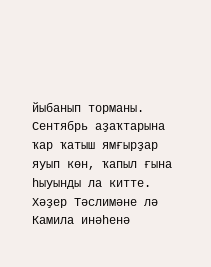йыбанып торманы. Сентябрь аҙаҡтарына ҡар ҡатыш ямғырҙар яуып көн, ҡапыл ғына һыуынды ла китте. Хәҙер Тәслимәне лә Камила инәһенә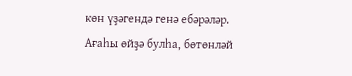көн үҙәгендә генә ебәрәләр. Ағаһы өйҙә булһа, бөтөнләй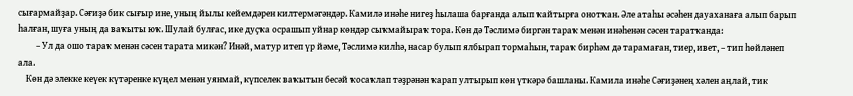сығармайҙар. Сәғиҙә бик сығыр ине, уның йылы кейемдәрен килтермәгәндәр. Камилә инәһе нигеҙ һылаша барғанда алып ҡайтырға онотҡан. Әле атаһы әсәһен дауаханаға алып барып һалған, шуға уның да ваҡыты юҡ. Шулай булғас, ике дуҫҡа осрашып уйнар көндәр сыҡмайыраҡ тора. Көн дә Тәслимә биргән тараҡ менән инәһенән сәсен таратҡанда:
         – Ул да ошо тараҡ менән сәсен тарата микән? Инәй, матур итеп үр йәме, Тәслимә килһә, насар булып ялбырап тормаһын, тараҡ бирһәм дә тарамаған, тиер, ивет, – тип һөйләнеп ала.
    Көн дә элекке кеүек күтәренке күңел менән уянмай, күпселек ваҡытын бесәй ҡосаҡлап тәҙрәнән ҡарап ултырып көн үткәрә башланы. Камила инәһе Сәғиҙәнең хәлен аңлай, тик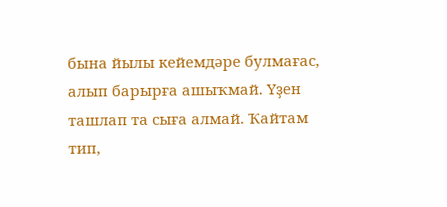бына йылы кейемдәре булмағас, алып барырға ашыҡмай. Үҙен ташлап та сыға алмай. Ҡайтам тип,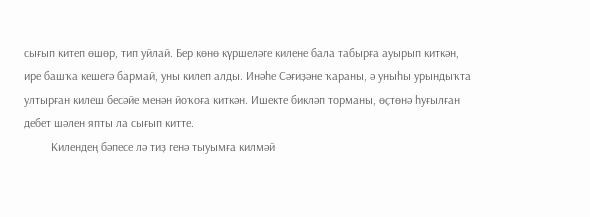сығып китеп өшөр, тип уйлай. Бер көнө күршеләге килене бала табырға ауырып киткән, ире башҡа кешегә бармай, уны килеп алды. Инәһе Сәғиҙәне ҡараны, ә уныһы урындыҡта ултырған килеш бесәйе менән йоҡоға киткән. Ишекте бикләп торманы, өҫтөнә һуғылған дебет шәлен япты ла сығып китте.
         Килендең бәпесе лә тиҙ генә тыуымға килмәй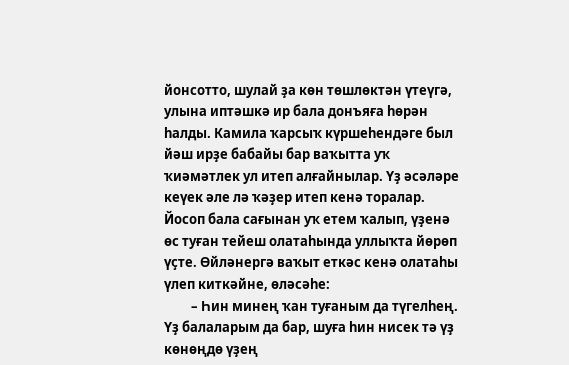йонсотто, шулай ҙа көн төшлөктән үтеүгә, улына иптәшкә ир бала донъяға һөрән һалды. Камила ҡарсыҡ күршеһендәге был йәш ирҙе бабайы бар ваҡытта уҡ ҡиәмәтлек ул итеп алғайнылар. Үҙ әсәләре кеүек әле лә ҡәҙер итеп кенә торалар. Йосоп бала сағынан уҡ етем ҡалып, үҙенә өс туған тейеш олатаһында уллыҡта йөрөп үҫте. Өйләнергә ваҡыт еткәс кенә олатаһы үлеп киткәйне, өләсәһе:
         – Һин минең ҡан туғаным да түгелһең. Үҙ балаларым да бар, шуға һин нисек тә үҙ көнөңдө үҙең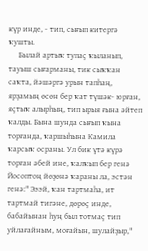күр инде, - тип, сығып китергә ҡушты.
     Былай артыҡ тупаҫ ҡыланып, тауыш сығарманы, тик сыҡҡан саҡта, йәшәргә урын тапһаң, ярҙамың өсөн бер ҡат түшәк- юрған, яҫтыҡ алырһың, тип ырыя ғына әйтеп ҡалды. Бына шунда сығып ҡына торғанда, ҡаршыһына Камила ҡарсыҡ осраны. Ул бик үтә күрә торған әбей ине, ҡалҡып бер генә Йосоптоң йөҙөнә ҡараны ла, эстән генә:" Эээй, ҡан тартмаһа, ит тартмай тигәне, дөрөҫ инде, бабайынан һуң был тотмаҫ тип уйлағайным, моғайын, шулайҙыр,"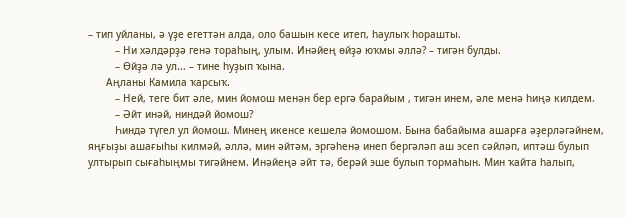– тип уйланы, ә үҙе егеттән алда, оло башын кесе итеп, һаулыҡ һорашты.
         – Ни хәлдәрҙә генә тораһың, улым. Инәйең өйҙә юҡмы әллә? – тигән булды.
         – Өйҙә лә ул... – тине һуҙып ҡына.
      Аңланы Камила ҡарсыҡ.
         – Ней, теге бит әле, мин йомош менән бер ергә барайым , тигән инем, әле менә һиңә килдем.
         – Әйт инәй, ниндәй йомош?
         Һиндә түгел ул йомош. Минең икенсе кешелә йомошом. Бына бабайыма ашарға әҙерләгәйнем, яңғыҙы ашағыһы килмәй, әллә, мин әйтәм, эргәһенә инеп бергәләп аш эсеп сәйләп, иптәш булып ултырып сығаһыңмы тигәйнем. Инәйеңә әйт тә, берәй эше булып тормаһын. Мин ҡайта һалып,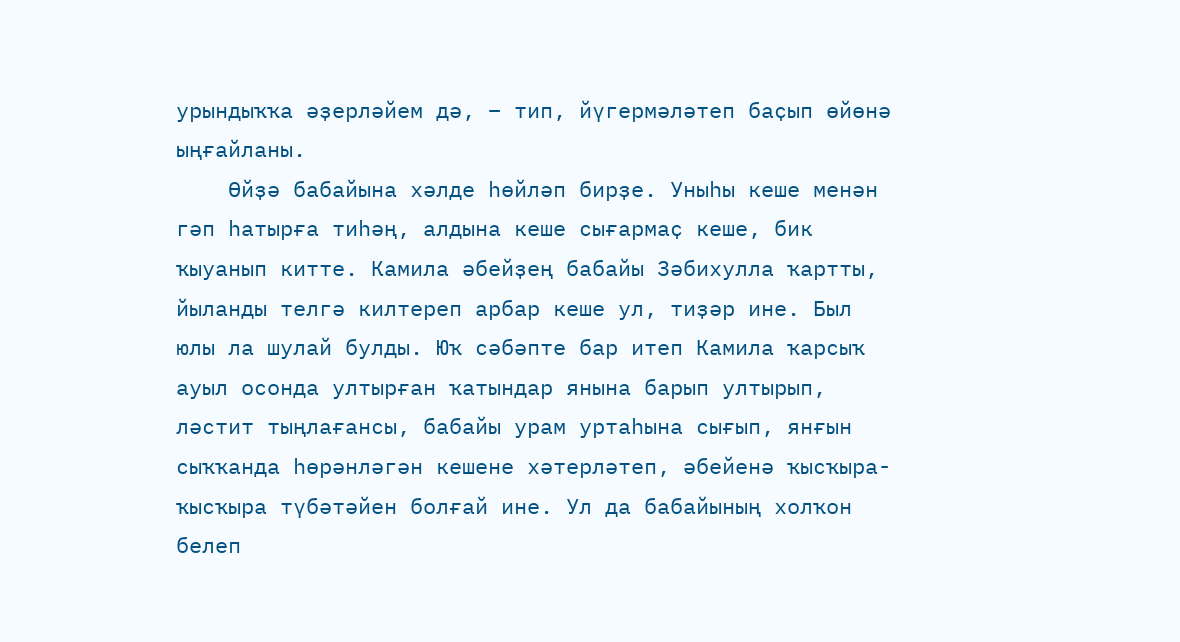урындыҡҡа әҙерләйем дә, – тип, йүгермәләтеп баҫып өйөнә ыңғайланы.
    Өйҙә бабайына хәлде һөйләп бирҙе. Уныһы кеше менән гәп һатырға тиһәң, алдына кеше сығармаҫ кеше, бик ҡыуанып китте. Камила әбейҙең бабайы Зәбихулла ҡартты, йыланды телгә килтереп арбар кеше ул, тиҙәр ине. Был юлы ла шулай булды. Юҡ сәбәпте бар итеп Камила ҡарсыҡ ауыл осонда ултырған ҡатындар янына барып ултырып, ләстит тыңлағансы, бабайы урам уртаһына сығып, янғын сыҡҡанда һөрәнләгән кешене хәтерләтеп, әбейенә ҡысҡыра- ҡысҡыра түбәтәйен болғай ине. Ул да бабайының холҡон белеп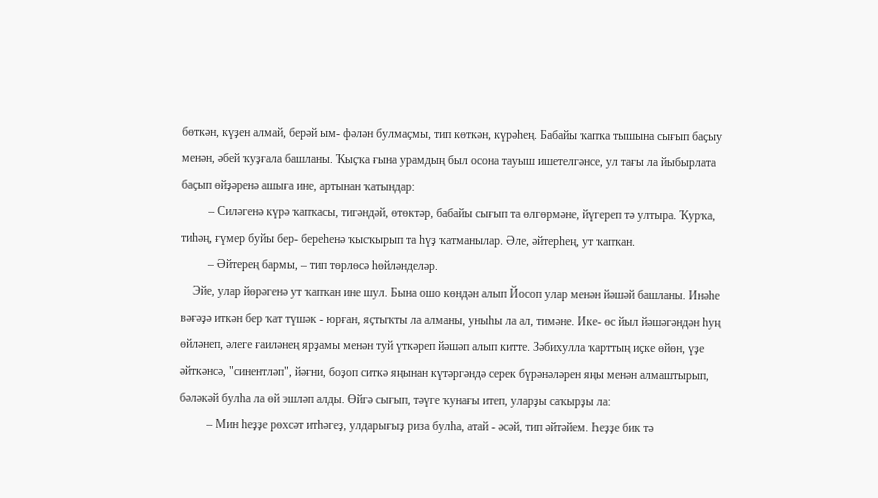бөткән, күҙен алмай, берәй ым- фәлән булмаҫмы, тип көткән, күрәһең. Бабайы ҡапҡа тышына сығып баҫыу менән, әбей ҡуҙғала башланы. Ҡыҫҡа ғына урамдың был осона тауыш ишетелгәнсе, ул тағы ла йыбырлата баҫып өйҙәренә ашыға ине, артынан ҡатындар:
         – Силәгенә күрә ҡапҡасы, тигәндәй, өтөктәр, бабайы сығып та өлгөрмәне, йүгереп тә ултыра. Ҡурҡа, тиһәң, ғүмер буйы бер- береһенә ҡысҡырып та һүҙ ҡатманылар. Әле, әйтерһең, ут ҡапҡан.
         – Әйтерең бармы, – тип төрлөсә һөйләнделәр.
    Эйе, улар йөрәгенә ут ҡапҡан ине шул. Бына ошо көндән алып Йосоп улар менән йәшәй башланы. Инәһе вәғәҙә иткән бер ҡат түшәк - юрған, яҫтыҡты ла алманы, уныһы ла ал, тимәне. Ике- өс йыл йәшәгәндән һуң өйләнеп, әлеге ғаиләнең ярҙамы менән туй үткәреп йәшәп алып китте. Зәбихулла ҡарттың иҫке өйөн, үҙе әйткәнсә, "синентләп", йәғни, боҙоп ситкә яңынан күтәргәндә серек бүрәнәләрен яңы менән алмаштырып, бәләкәй булһа ла өй эшләп алды. Өйгә сығып, тәүге ҡунағы итеп, уларҙы саҡырҙы ла:
         – Мин һеҙҙе рөхсәт итһәгеҙ, улдарығыҙ риза булһа, атай - әсәй, тип әйтәйем. Һеҙҙе бик тә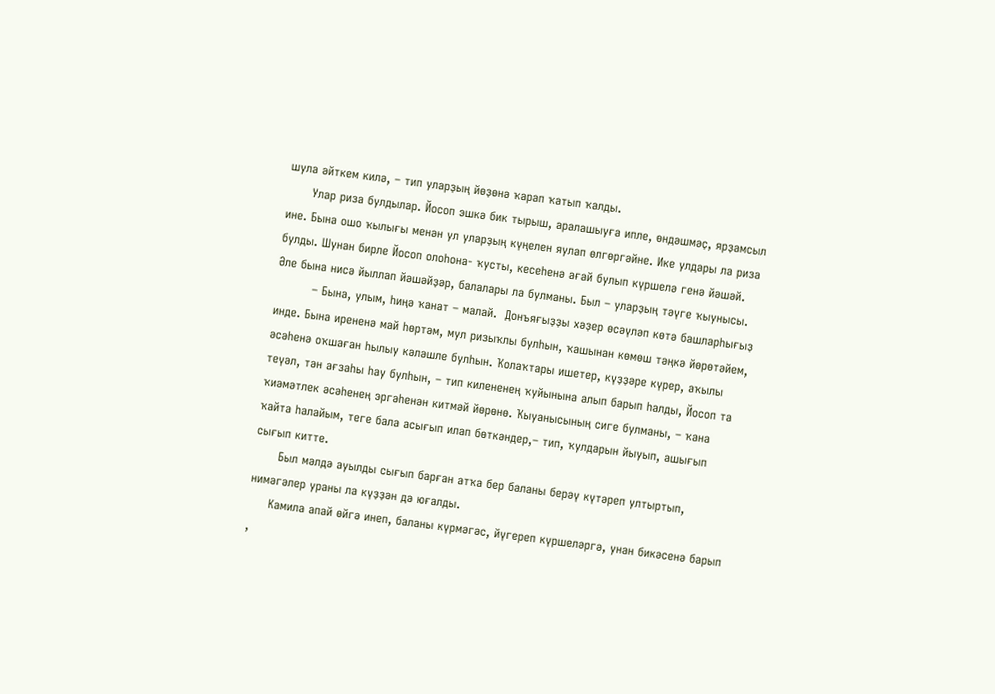шула әйткем килә, – тип уларҙың йөҙөнә ҡарап ҡатып ҡалды.
      Улар риза булдылар. Йосоп эшкә бик тырыш, аралашыуға ипле, өндәшмәҫ, ярҙамсыл ине. Бына ошо ҡылығы менән ул уларҙың күңелен яулап өлгөргәйне. Ике улдары ла риза булды. Шунан бирле Йосоп олоһона- ҡусты, кесеһенә ағай булып күршелә генә йәшәй. Әле бына нисә йыллап йәшәйҙәр, балалары ла булманы. Был – уларҙың тәүге ҡыунысы.
         – Бына, улым, һиңә ҡанат – малай.  Донъяғыҙҙы хәҙер өсәүләп көтә башларһығыҙ инде. Бына ирененә май һөртәм, мул ризыҡлы булһын, ҡашынан көмөш тәңкә йөрөтәйем, әсәһенә оҡшаған һылыу кәләшле булһын. Ҡолаҡтары ишетер, күҙҙәре күрер, аҡылы теүәл, тән ағзаһы һау булһын, – тип килененең ҡуйынына алып барып һалды, Йосоп та ҡиәмәтлек әсәһенең эргәһенән китмәй йөрөнө. Ҡыуанысының сиге булманы, – ҡана ҡайта һалайым, теге бала асығып илап бөткәндер,– тип, ҡулдарын йыуып, ашығып сығып китте.
      Был мәлдә ауылды сығып барған атҡа бер баланы берәү күтәреп ултыртып, нимәгәлер ураны ла күҙҙән дә юғалды.
     Камила апай өйгә инеп, баланы күрмәгәс, йүгереп күршеләргә, унан бикәсенә барып ,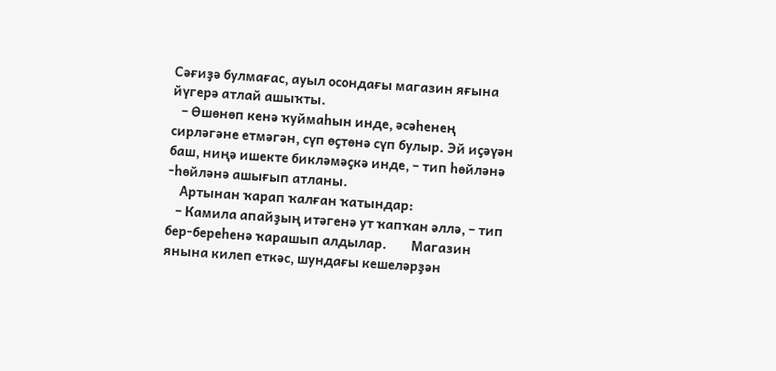Сәғиҙә булмағас, ауыл осондағы магазин яғына йүгерә атлай ашыҡты.
   – Өшөнөп кенә ҡуймаһын инде, әсәһенең сирләгәне етмәгән, сүп өҫтөнә сүп булыр. Эй иҫәүән баш, ниңә ишекте бикләмәҫкә инде, – тип һөйләнә -һөйләнә ашығып атланы.
    Артынан ҡарап ҡалған ҡатындар:
   – Камила апайҙың итәгенә ут ҡапҡан әллә, – тип бер-береһенә ҡарашып алдылар.        Магазин янына килеп еткәс, шундағы кешеләрҙән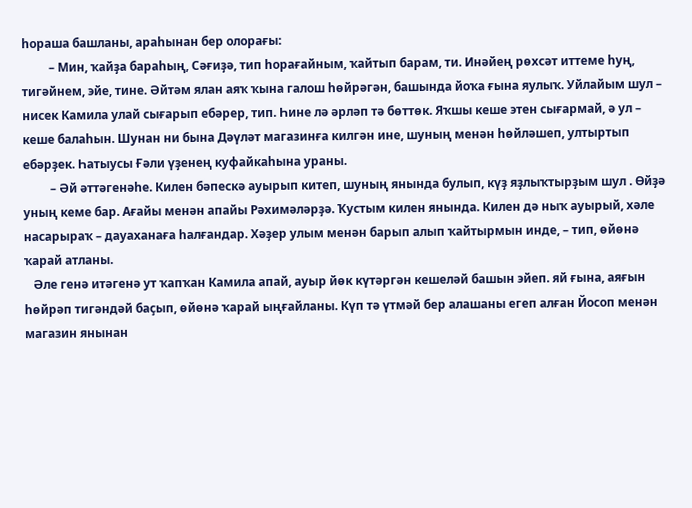һораша башланы, араһынан бер олорағы:
         – Мин, ҡайҙа бараһың, Сәғиҙә, тип һорағайным, ҡайтып барам, ти. Инәйең рөхсәт иттеме һуң, тигәйнем, эйе, тине. Әйтәм ялан аяҡ ҡына галош һөйрәгән, башында йоҡа ғына яулыҡ. Уйлайым шул – нисек Камила улай сығарып ебәрер, тип. Һине лә әрләп тә бөттөк. Яҡшы кеше этен сығармай, ә ул – кеше балаһын. Шунан ни бына Дәүләт магазинға килгән ине, шуның менән һөйләшеп, ултыртып ебәрҙек. Һатыусы Ғәли үҙенең куфайкаһына ураны.
         – Әй әттәгенәһе. Килен бәпескә ауырып китеп, шуның янында булып, күҙ яҙлыҡтырҙым шул . Өйҙә уның кеме бар. Ағайы менән апайы Рәхимәләрҙә. Ҡустым килен янында. Килен дә ныҡ ауырый, хәле насарыраҡ – дауаханаға һалғандар. Хәҙер улым менән барып алып ҡайтырмын инде, – тип, өйөнә ҡарай атланы.
   Әле генә итәгенә ут ҡапҡан Камила апай, ауыр йөк күтәргән кешеләй башын эйеп. яй ғына, аяғын һөйрәп тигәндәй баҫып, өйөнә ҡарай ыңғайланы. Күп тә үтмәй бер алашаны егеп алған Йосоп менән магазин янынан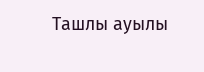Ташлы ауылы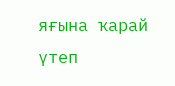яғына ҡарай үтеп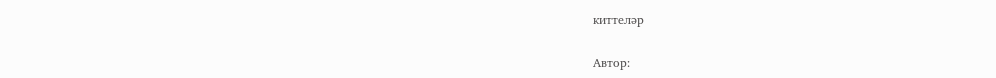киттеләр

Автор: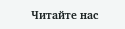Читайте нас